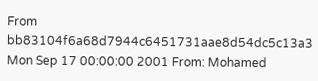From bb83104f6a68d7944c6451731aae8d54dc5c13a3 Mon Sep 17 00:00:00 2001 From: Mohamed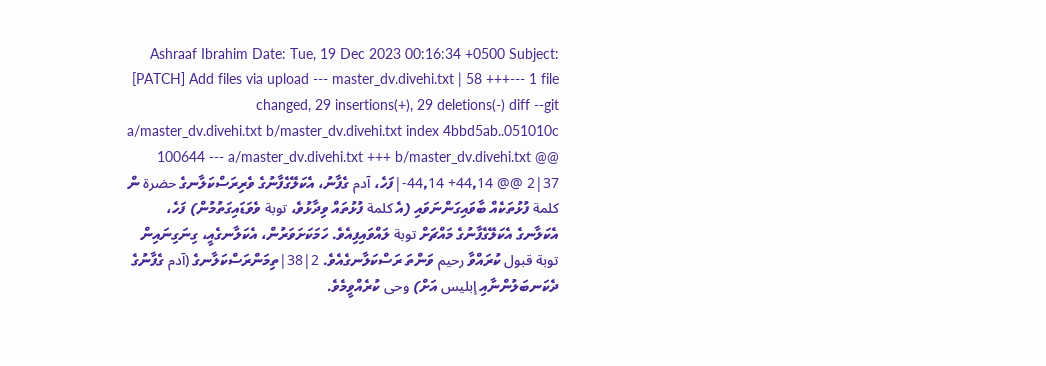Ashraaf Ibrahim Date: Tue, 19 Dec 2023 00:16:34 +0500 Subject: [PATCH] Add files via upload --- master_dv.divehi.txt | 58 +++--- 1 file changed, 29 insertions(+), 29 deletions(-) diff --git a/master_dv.divehi.txt b/master_dv.divehi.txt index 4bbd5ab..051010c 100644 --- a/master_dv.divehi.txt +++ b/master_dv.divehi.txt @@ -44,14 +44,14 @@ 2|37|ފަހެ، آدم ގެފާނު، އެކަލޭގެފާނުގެ ވެރިރަސްކަލާނގެ حضرة ން كلمة ފުޅުތަކެއް ބާވައިގަންނަވައި (އެ كلمة ފުޅުތައް ވިދާޅުވެ، توبة ވެވަޑައިގަތުމުން) ފަހެ، އެކަލާނގެ އެކަލޭގެފާނުގެ މައްޗަށް توبة ލައްވައިފިއެވެ. ހަމަކަށަވަރުން، އެކަލާނގެއީ، ގިނަގިނައިން توبة قبول ކުރައްވާ رحيم ވަންތަ ރަސްކަލާނގެއެވެ. 2|38|ތިމަންރަސްކަލާނގެ (آدم ގެފާނުގެ ދެކަނބަލުންނާއި إبليس އަށް) وحى ކުރެއްވީމެވެ.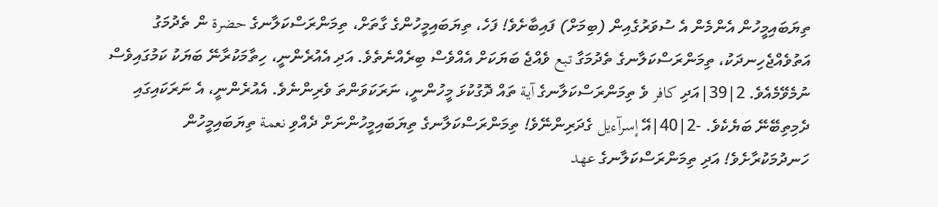ތިޔަބައިމީހުން އެންމެން އެ ސުވަރުގެއިން (ބިމަށް) ފައިބާށެވެ! ފަހެ، ތިޔަބައިމީހުންގެ ގާތަށް، ތިމަންރަސްކަލާނގެ حضرة ން ތެދުމަގު އަތުވެއްޖެހިނދަކު، ތިމަންރަސްކަލާނގެ ތެދުމަގާ تبع ވެއްޖެ ބަޔަކަށް އެއްވެސް ބިރެއްނެތެވެ. އަދި އެއުރެންނީ، ހިތާމަކުރާނޭ ބަޔަކު ކަމުގައިވެސް ނުމެވޭމެއެވެ. 2|39|އަދި كافر ވެ ތިމަންރަސްކަލާނގެ آية ތައް ދޮގުކުޅަ މީހުންނީ، ނަރަކަވަންތަ ވެރިންނެވެ. އެއުރެންނީ، އެ ނަރަކައިގައި ދެމިތިބޭނޭ ބަޔެކެވެ. -2|40|އޭ إسرآءيل ގެދަރިންނޭވެ! ތިމަންރަސްކަލާނގެ ތިޔަބައިމީހުންނަށް ދެއްވި نعمة ތިޔަބައިމީހުން ހަނދުމަކުރާށެވެ! އަދި ތިމަންރަސްކަލާނގެ عهد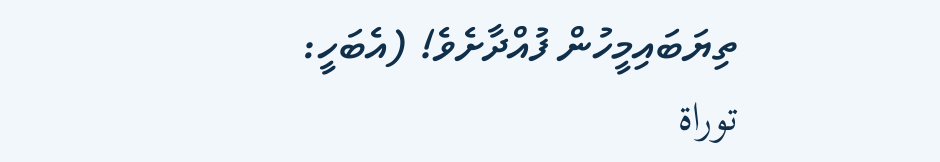ތިޔަބައިމީހުން ފުއްދާށެވެ! (އެބަހީ: توراة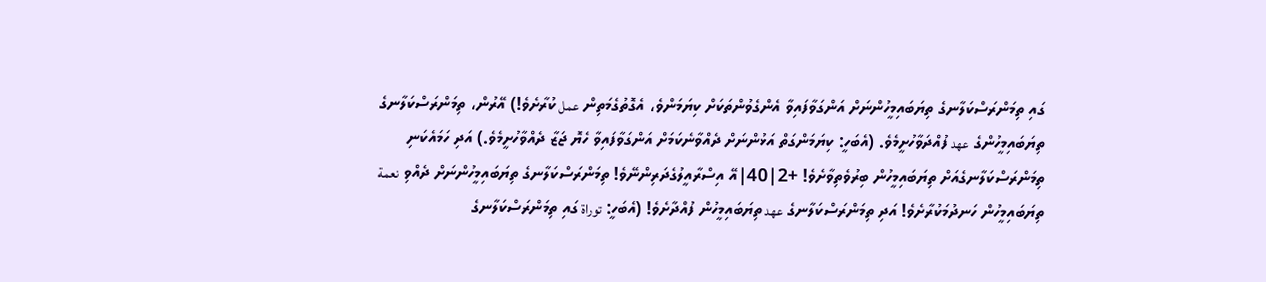ގައި ތިމަންރަސްކަލާނގެ ތިޔަބައިމީހުންނަށް އަންގަވާފައިވާ އެންގެވުންތަކަށް ކިޔަމަންވެ، އެގޮތުގެމަތިން عمل ކުރާށެވެ!) އޭރުން، ތިމަންރަސްކަލާނގެ ތިޔަބައިމީހުންގެ عهد ފުއްދަވާހުށީމެވެ. (އެބަހީ: ކިޔަމަންގަތް އަޅުންނަށް ދެއްވާނެކަމަށް އަންގަވާފައިވާ ހެޔޮ ޖަޒާ ދެއްވާހުށީމެވެ.) އަދި ހަމައެކަނި ތިމަންރަސްކަލާނގެއަށް ތިޔަބައިމީހުން ބިރުވެތިވާށެވެ! +2|40|އޭ އިސްރާއީލުގެދަރިންނޭވެ! ތިމަންރަސްކަލާނގެ ތިޔަބައިމީހުންނަށް ދެއްވި نعمة ތިޔަބައިމީހުން ހަނދުމަކުރާށެވެ! އަދި ތިމަންރަސްކަލާނގެ عهد ތިޔަބައިމީހުން ފުއްދާށެވެ! (އެބަހީ: توراة ގައި ތިމަންރަސްކަލާނގެ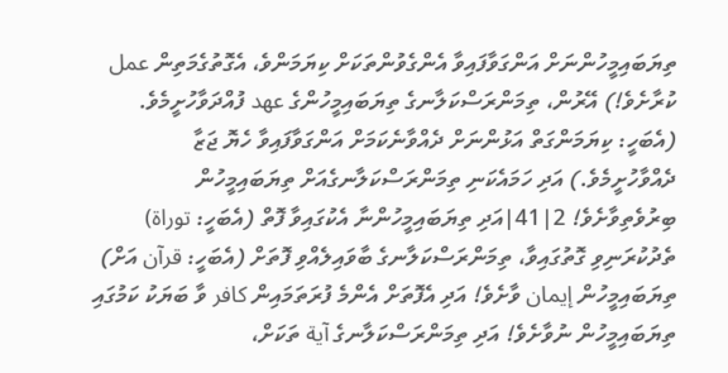ތިޔަބައިމީހުންނަށް އަންގަވާފައިވާ އެންގެވުންތަކަށް ކިޔަމަންވެ، އެގޮތުގެމަތިން عمل ކުރާށެވެ!) އޭރުން، ތިމަންރަސްކަލާނގެ ތިޔަބައިމީހުންގެ عهد ފުއްދަވާހުށީމެވެ. (އެބަހީ: ކިޔަމަންގަތް އަޅުންނަށް ދެއްވާނެކަމަށް އަންގަވާފައިވާ ހެޔޮ ޖަޒާ ދެއްވާހުށީމެވެ.) އަދި ހަމައެކަނި ތިމަންރަސްކަލާނގެއަށް ތިޔަބައިމީހުން ބިރުވެތިވާށެވެ! 2|41|އަދި ތިޔަބައިމީހުންނާ އެކުގައިވާ ފޮތް (އެބަހީ: توراة) ތެދުކުރަނިވި ގޮތުގައިވާ، ތިމަންރަސްކަލާނގެ ބާވައިލެއްވި ފޮތަށް (އެބަހީ: قرآن އަށް) ތިޔަބައިމީހުން إيمان ވާށެވެ! އަދި އެފޮތަށް އެންމެ ފުރަތަމައިން كافر ވާ ބަޔަކު ކަމުގައި ތިޔަބައިމީހުން ނުވާށެވެ! އަދި ތިމަންރަސްކަލާނގެ آية ތަކަށް،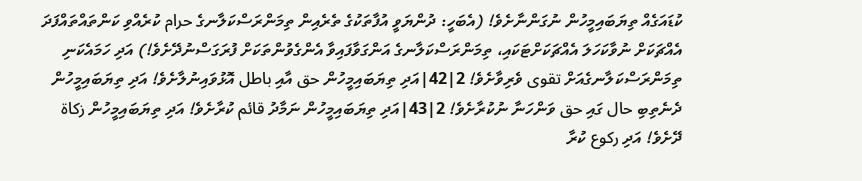ކުޑައަގެއް ތިޔަބައިމީހުން ނުގަންނާށެވެ! (އެބަހީ: ދުންޔަވީ އުފާތަކުގެ ތެރެއިން ތިމަންރަސްކަލާނގެ حرام ކުރެއްވި ކަންތައްތައްފަދަ އެއްޗަކަށް ނުވާކަހަލަ އެއްޗަކަށްޓަކައި، ތިމަންރަސްކަލާނގެ އަންގަވާފައިވާ އެންގެވުންތަކަށް ފުރަގަސްނުދޭށެވެ!) އަދި ހަމައެކަނި ތިމަންރަސްކަލާނގެއަށް تقوى ވެރިވާށެވެ! 2|42|އަދި ތިޔަބައިމީހުން حق އާއި باطل އޮޅުވައިނުލާށެވެ! އަދި ތިޔަބައިމީހުން ދެނެތިބި حال ގައި حق ވަންހަނާ ނުކުރާށެވެ! 2|43|އަދި ތިޔަބައިމީހުން ނަމާދު قائم ކުރާށެވެ! އަދި ތިޔަބައިމީހުން زكاة ދޭށެވެ! އަދި ركوع ކުރާ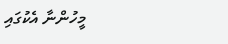މީހުންނާ އެކުގައި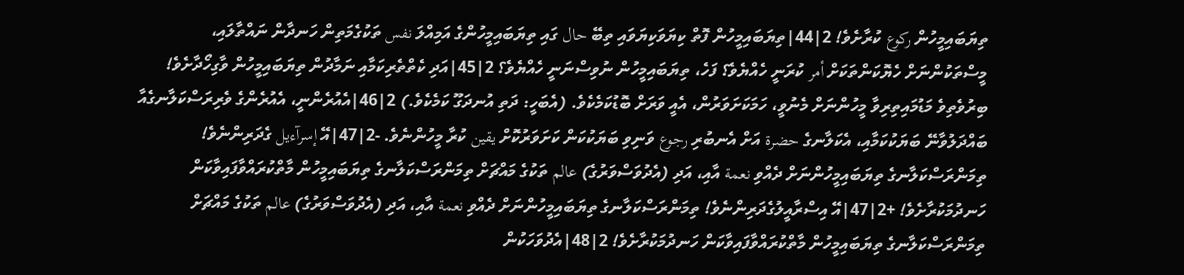ތިޔަބައިމީހުން ركوع ކުރާށެވެ! 2|44|ތިޔަބައިމީހުން ފޮތް ކިޔަވަކިޔަވައި ތިބޭ حال ގައި ތިޔަބައިމީހުންގެ އަމިއްލަ نفس ތަކުގެމަތިން ހަނދާން ނައްތާލައި، މީސްތަކުންނަށް ހެޔޮކަންތަކަށް أمر ކުރަނީ ހެއްޔެވެ؟ ފަހެ، ތިޔަބައިމީހުން ނުވިސްނަނީ ހެއްޔެވެ؟ 2|45|އަދި ކެތްތެރިކަމާއި ނަމާދުން ތިޔަބައިމީހުން ވާގިހޯދާށެވެ! ބިރުވެތިވެ މަޑުމައިތިރިވާ މީހުންނަށް މެނުވީ، ހަމަކަށަވަރުން، އެއީ ވަރަށް ބޮޑުކަމެކެވެ. (އެބަހީ: ދަތި އުނދަގޫ ކަމެކެވެ.) 2|46|އެއުރެންނީ، އެއުރެންގެ ވެރިރަސްކަލާނގެއާ ބައްދަލުވާނޭ ބަޔަކުކަމާއި، އެކަލާނގެ حضرة އަށް އެނބުރި رجوع ވަނިވި ބަޔަކުކަން ކަށަވަރުކޮށް يقين ކުރާ މީހުންނެވެ. -2|47|އޭ إسرآءيل ގެދަރިންނެވެ! ތިމަންރަސްކަލާނގެ ތިޔަބައިމީހުންނަށް ދެއްވި نعمة އާއި، އަދި (އެދުވަސްވަރުގެ) عالم ތަކުގެ މައްޗަށް ތިމަންރަސްކަލާނގެ ތިޔަބައިމީހުން މާތްކުރައްވާފައިވާކަން ހަނދުމަކުރާށެވެ! +2|47|އޭ އިސްރާއީލުގެދަރިންނެވެ! ތިމަންރަސްކަލާނގެ ތިޔަބައިމީހުންނަށް ދެއްވި نعمة އާއި، އަދި (އެދުވަސްވަރުގެ) عالم ތަކުގެ މައްޗަށް ތިމަންރަސްކަލާނގެ ތިޔަބައިމީހުން މާތްކުރައްވާފައިވާކަން ހަނދުމަކުރާށެވެ! 2|48|އެދުވަހަކުން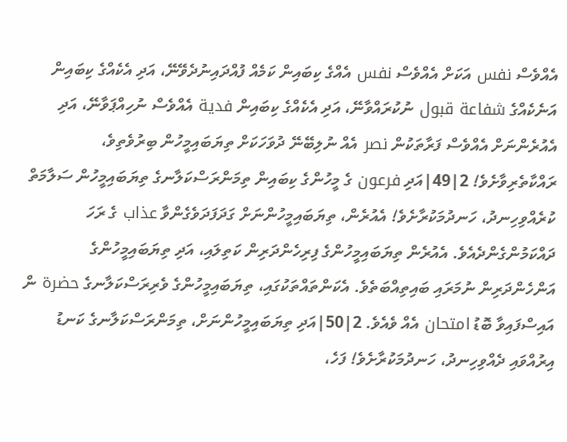އެއްވެސް نفس އަކަށް އެއްވެސް نفس އެއްގެ ކިބައިން ކަމެއް ފުއްދައިނުދެވޭނޭ، އަދި އެކެއްގެ ކިބައިން އަނެކެއްގެ شفاعة قبول ނުކުރައްވާނޭ، އަދި އެކެއްގެ ކިބައިން فدية އެއްވެސް ނުހިއްޕަވާނޭ، އަދި އެއުރެންނަށް އެއްވެސް ފަރާތަކުން نصر އެއް ނުލިބޭނޭ ދުވަހަކަށް ތިޔަބައިމީހުން ބިރުވެތިވެ، ރައްކާތެރިވާށެވެ! 2|49|އަދި فرعون ގެ މީހުންގެ ކިބައިން ތިމަންރަސްކަލާނގެ ތިޔަބައިމީހުން ސަލާމަތް ކުރެއްވިހިނދު، ހަނދުމަކުރާށެވެ! އެއުރެން، ތިޔަބައިމީހުންނަށް ގަދަފަދަވެގެންވާ عذاب ގެ ރަހަ ދައްކަމުންގެންދެއެވެ. އެއުރެން ތިޔަބައިމީހުންގެ ފިރިހެންދަރިން ކަތިލައި، އަދި ތިޔަބައިމީހުންގެ އަންހެންދަރިން ނުމަރައި ބައިތިއްބަތެވެ. އެކަންތައްތަކުގައި، ތިޔަބައިމީހުންގެ ވެރިރަސްކަލާނގެ حضرة ން އައިސްފައިވާ ބޮޑު امتحان އެއް ވެއެވެ. 2|50|އަދި ތިޔަބައިމީހުންނަށް، ތިމަންރަސްކަލާނގެ ކަނޑު އިރުއްވައި ދެއްވިހިނދު، ހަނދުމަކުރާށެވެ! ފަހެ،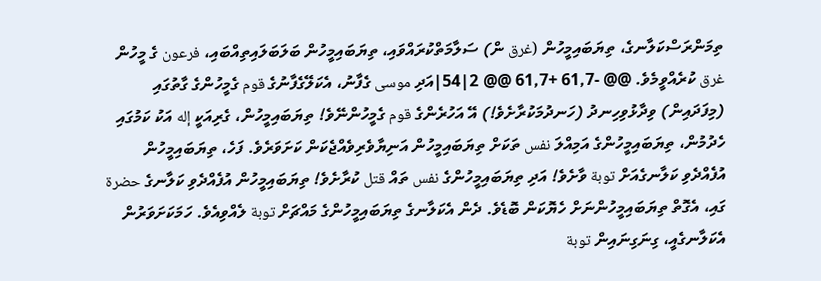ތިމަންރަސްކަލާނގެ، ތިޔަބައިމީހުން (غرق ން) ސަލާމަތްކުރައްވައި، ތިޔަބައިމީހުން ބަލަބަލައިތިއްބައި، فرعون ގެ މީހުން غرق ކުރެއްވީމެވެ. @@ -61,7 +61,7 @@ 2|54|އަދި موسى ގެފާނު، އެކަލޭގެފާނުގެ قوم ގެމީހުންގެ ގާތުގައި (މިފަދައިން) ވިދާޅުވިހިނދު (ހަނދުމަކުރާށެވެ!) އޭ އަހުރެންގެ قوم ގެމީހުންނޭވެ! ތިޔަބައިމީހުން، ގެރިއަކީ إله އަކު ކަމުގައި ހެދުމުން، ތިޔަބައިމީހުންގެ އަމިއްލަ نفس ތަކަށް ތިޔަބައިމީހުން އަނިޔާވެރިވެއްޖެކަން ކަށަވަރެވެ. ފަހެ، ތިޔަބައިމީހުން އުފެއްދެވި ކަލާނގެއަށް توبة ވާށެވެ! އަދި ތިޔަބައިމީހުންގެ نفس ތައް قتل ކުރާށެވެ! ތިޔަބައިމީހުން އުފެއްދެވި ކަލާނގެ حضرة ގައި، އެގޮތް ތިޔަބައިމީހުންނަށް ހެޔޮކަން ބޮޑެވެ. ދެން އެކަލާނގެ ތިޔަބައިމީހުންގެ މައްޗަށް توبة ލެއްވިއެވެ. ހަމަކަށަވަރުން އެކަލާނގެއީ، ގިނަގިނައިން توبة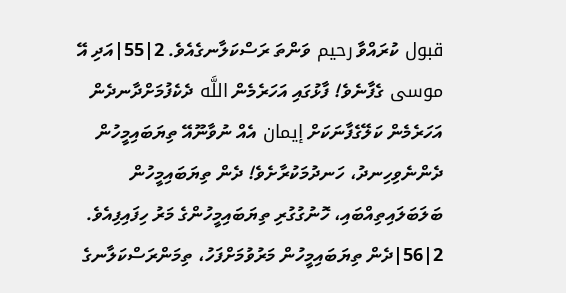قبول ކުރައްވާ رحيم ވަންތަ ރަސްކަލާނގެއެވެ. 2|55|އަދި އޭ موسى ގެފާނެވެ! ފާޅުގައި އަހަރެމެން اللَّه ދެކެފުމަށްދާނދެން އަހަރެމެން ކަލޭގެފާނަކަށް إيمان އެއް ނުވާނޫއޭ ތިޔަބައިމީހުން ދެންނެވިހިނދު، ހަނދުމަކުރާށެވެ! ދެން ތިޔަބައިމީހުން ބަލަބަލައިތިއްބައި، ހޮނުގުގުރި ތިޔަބައިމީހުންގެ މަރު ހިފައިފިއެވެ. 2|56|ދެން ތިޔަބައިމީހުން މަރުވުމަށްފަހު، ތިމަންރަސްކަލާނގެ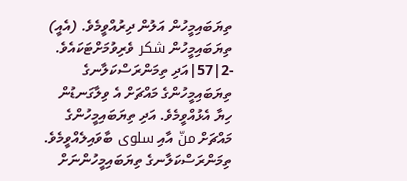ތިޔަބައިމީހުން އަލުން ދިރުއްވީމެވެ. (އެއީ) ތިޔަބައިމީހުން شكر ވެރިވުމަށްޓަކައެވެ. -2|57|އަދި ތިމަންރަސްކަލާނގެ ތިޔަބައިމީހުންގެ މައްޗަށް އެ ވިލާގަނޑުން ހިޔާ އެޅުއްވީމެވެ. އަދި ތިޔަބައިމީހުންގެ މައްޗަށް منّ އާއި سلوى ބާވައިލެއްވީމެވެ. ތިމަންރަސްކަލާނގެ ތިޔަބައިމީހުންނަށް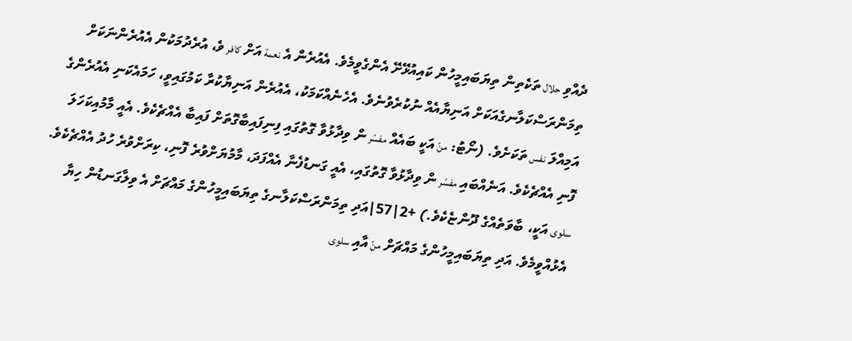ދެއްވި حلال ތަކެތިން ތިޔަބައިމީހުން ކައިއުޅޭށޭ އެންގެވީމެވެ. އެއުރެން އެ نعمة އަށް كافر ވެ، އުރެދުމަކުން އެއުރެންނަކަށް ތިމަންރަސްކަލާނގެއަކަށް އަނިޔާއެއް ނުކުރެވުނެވެ. އެހެނެއްކަމަކު، އެއުރެން އަނިޔާކުރާ ކަމުގައިވީ، ހަމައެކަނި އެއުރެންގެ އަމިއްލަ نفس ތަކަށެވެ. (ނޯޓު: منّ އަކީ ބައެއް مفسّر ން ވިދާޅުވާ ގޮތުގައި ފިނިފައިބާގޮތަށް ފައިބާ އެއްޗެކެވެ. އެއީ މާމުއިކަހަލަ ފޮނި އެއްޗެކެވެ. އަނެއްބައި مفسّر ން ވިދާޅުވާ ގޮތުގައި، އެއީ ގަނޑުފެނާ އެއްފަދަ، މާމުޔަށްވުރެ ފޮނި، ކިރަށްވުރެ ހުދު އެއްޗެކެވެ. سلوى އަކީ، ބާވަތެއްގެ ދޫންޏެކެވެ.) +2|57|އަދި ތިމަންރަސްކަލާނގެ ތިޔަބައިމީހުންގެ މައްޗަށް އެ ވިލާގަނޑުން ހިޔާ އެޅުއްވީމެވެ. އަދި ތިޔަބައިމީހުންގެ މައްޗަށް منّ އާއި سلوى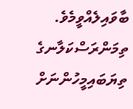ބާވައިލެއްވީމެވެ. ތިމަންރަސްކަލާނގެ ތިޔަބައިމީހުންނަށް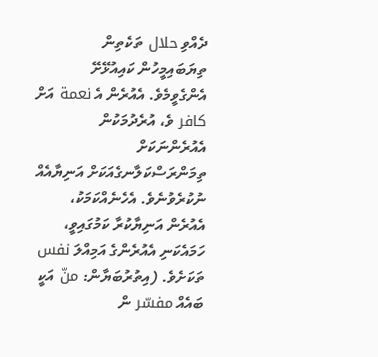ދެއްވި حلال ތަކެތިން ތިޔަބައިމީހުން ކައިއުޅޭށޭ އެންގެވީމެވެ. އެއުރެން އެ نعمة އަށް كافر ވެ، އުރެދުމަކުން އެއުރެންނަކަށް ތިމަންރަސްކަލާނގެއަކަށް އަނިޔާއެއް ނުކުރެވުނެވެ. އެހެނެއްކަމަކު، އެއުރެން އަނިޔާކުރާ ކަމުގައިވީ، ހަމައެކަނި އެއުރެންގެ އަމިއްލަ نفس ތަކަށެވެ. (އިތުރުބަޔާން: منّ އަކީ ބައެއް مفسّر ން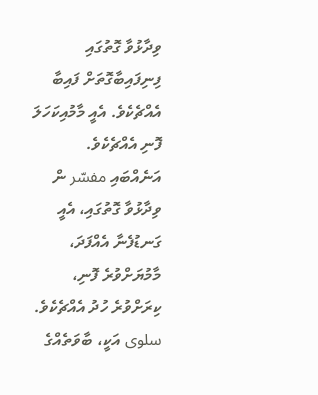ވިދާޅުވާ ގޮތުގައި ފިނިފައިބާގޮތަށް ފައިބާ އެއްޗެކެވެ. އެއީ މާމުއިކަހަލަ ފޮނި އެއްޗެކެވެ. އަނެއްބައި مفسّر ން ވިދާޅުވާ ގޮތުގައި، އެއީ ގަނޑުފެނާ އެއްފަދަ، މާމުޔަށްވުރެ ފޮނި، ކިރަށްވުރެ ހުދު އެއްޗެކެވެ. سلوى އަކީ، ބާވަތެއްގެ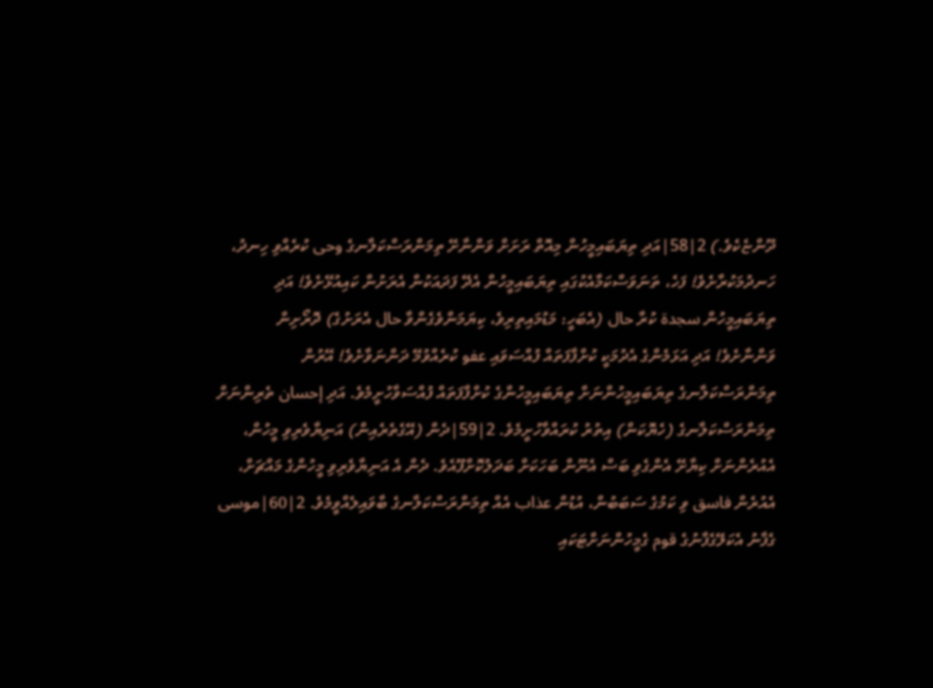ދޫންޏެކެވެ.) 2|58|އަދި ތިޔަބައިމީހުން މިއޮތް ރަށަށް ވަންނާށޭ ތިމަންރަސްކަލާނގެ وحى ކުރެއްވި ހިނދު، ހަނދުމަކުރާށެވެ! ފަހެ، ތަނަވަސްކަމާއެކުގައި ތިޔަބައިމީހުން އެދޭ ފަދައަކުން އެރަށުން ކައިއުޅޭށެވެ! އަދި ތިޔަބައިމީހުން سجدة ކުރާ حال (އެބަހީ: މަޑުމައިތިރިވެ، ކިޔަމަންވެގެންވާ حال އެރަށުގެ) ދޮރޯށިން ވަންނާށެވެ! އަދި އަޅަމެންގެ އެދުމަކީ ކުށްފާފަތައް ފުއްސަވައި عفو ކުރެއްވުމޭ ދަންނަވާށެވެ! އޭރުން ތިމަންރަސްކަލާނގެ ތިޔަބައިމީހުންނަށް ތިޔަބައިމީހުންގެ ކުށްފާފަތައް ފުއްސަވާހުށީމެވެ. އަދި إحسان ތެރިންނަށް ތިމަންރަސްކަލާނގެ (ހެޔޮކަން) އިތުރު ކުރައްވާހުށީމެވެ. 2|59|ދެން (އޭގެތެރެއިން) އަނިޔާވެރިވި މީހުން، އެއުރެންނަށް ކިޔާށޭ އެންގެވި ބަސް އެނޫން ބަހަކަށް ބަދަލުކޮށްފޫއެވެ. ދެން އެ އަނިޔާވެރިވި މީހުންގެ މައްޗަށް، އެއުރެން فاسق ވި ކަމުގެ ސަބަބުން، އުޑުން عذاب އެއް ތިމަންރަސްކަލާނގެ ބާވައިލެއްވީމެވެ. 2|60|موسى ގެފާނު އެކަލޭގެފާނުގެ قوم ގެމީހުންނަށްޓަކައި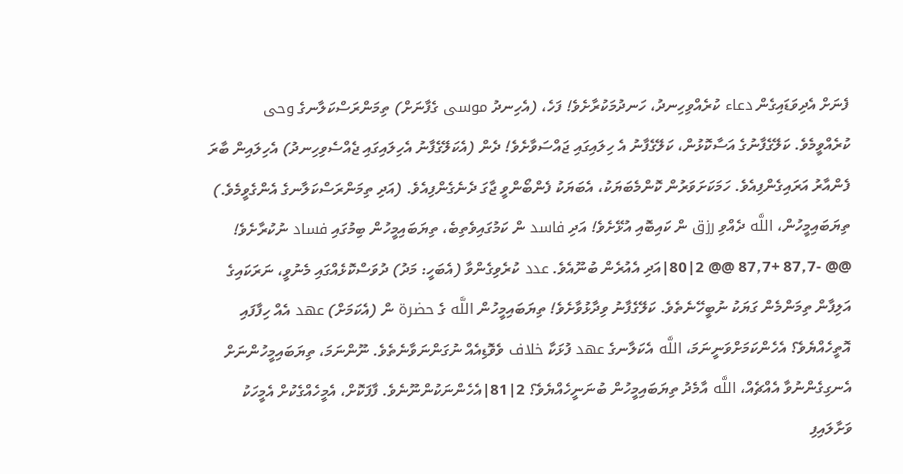ފެނަށް އެދިވަޑައިގެން دعاء ކުރެއްވިހިނދު، ހަނދުމަކުރާށެވެ! ފަހެ، (އެހިނދު موسى ގެފާނަށް) ތިމަންރަސްކަލާނގެ وحى ކުރެއްވީމެވެ. ކަލޭގެފާނުގެ އަސާކޮޅުން، ކަލޭގެފާނު އެ ހިލައިގައި ޖައްސަވާށެވެ! ދެން (އެކަލޭގެފާނު އެހިލައިގައި ޖެއްސެވިހިނދު) އެހިލައިން ބާރަ ފެންއާރު އަރައިގެންފިއެވެ. ހަމަކަށަވަރުން ކޮންމެބަޔަކު، އެބަޔަކު ފެންބޯންވީ ޖާގަ ދެނެގެންފިއެވެ. (އަދި ތިމަންރަސްކަލާނގެ އެންގެވީމެވެ.) ތިޔަބައިމީހުން، اللَّه ދެއްވި رزق ން ކައިބޮއި އުޅޭށެވެ! އަދި فاسد ން ކަމުގައިވެތިބެ، ތިޔަބައިމީހުން ބިމުގައި فساد ނުކުރާށެވެ! @@ -87,7 +87,7 @@ 2|80|އަދި އެއުރެން ބުނޫއެވެ. عدد ކުރެވިގެންވާ (އެބަހީ: މަދު) ދުވަސްކޮޅެއްގައި މެނުވީ، ނަރަކައިގެ އަލިފާން ތިމަންމެން ގަޔަކު ނުބީހޭނެތެވެ. ކަލޭގެފާނު ވިދާޅުވާށެވެ! ތިޔަބައިމީހުން اللَّه ގެ حضرة ން (އެކަމަށް) عهد އެއް ހިފާފައި އޮތީހެއްޔެވެ؟ އެހެންކަމަށްވަނީނަމަ، اللَّه އެކަލާނގެ عهد ފުޅަކާ خلاف ވެވޮޑިއެއް ނުގަންނަވާނެތެވެ. ނޫންނަމަ، ތިޔަބައިމީހުންނަށް އެނގިގެންނުވާ އެއްޗެއް، اللَّه އާމެދު ތިޔަބައިމީހުން ބުނަނީހެއްޔެވެ؟ 2|81|އެހެންނަކުންނޫނެވެ. ފާފަކޮށް، އެމީހެއްގެކުށް އެމީހަކު ވަށާލައިފި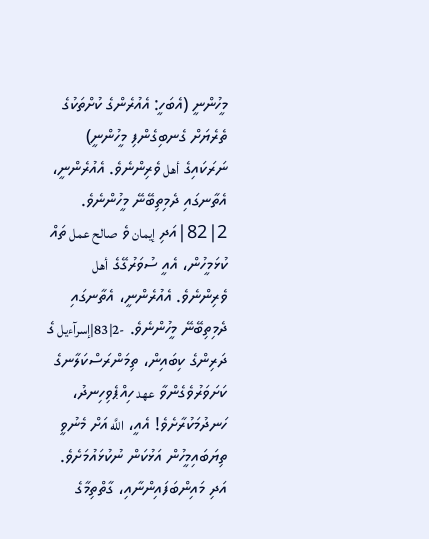މީހުންނީ (އެބަހީ: އެއުރެންގެ ކުށްތަކުގެ ތެރެޔަށް ގެނބިގެންފި މީހުންނީ) ނަރަކައިގެ أهل ވެރިންނެވެ. އެއުރެންނީ، އެތާނގައި ދެމިތިބޭނޭ މީހުންނެވެ. 2|82|އަދި إيمان ވެ صالح عمل ތައް ކުޅަމީހުން، އެއީ ސުވަރުގޭގެ أهل ވެރިންނެވެ. އެއުރެންނީ، އެތާނގައި ދެމިތިބޭނޭ މީހުންނެވެ. -2|83|إسرآءيل ގެ ދަރިންގެ ކިބައިން، ތިމަންރަސްކަލާނގެ ކަށަވަރުވެގެންވާ عهد ހިއްޕެވިހިނދު، ހަނދުމަކުރާށެވެ! އެއީ، اللَّه އަށް މެނުވީ ތިޔަބައިމީހުން އަޅުކަން ނުކުޅައުމަށެވެ. އަދި މައިންބަފައިންނާއި، ގާތްތިމާގެ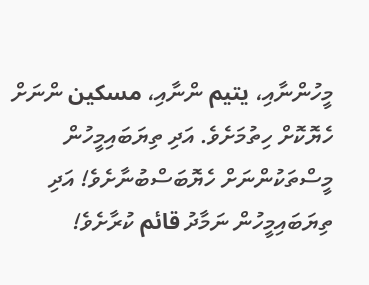މީހުންނާއި، يتيم ންނާއި، مسكين ންނަށް ހެޔޮކޮށް ހިތުމަށެވެ. އަދި ތިޔަބައިމީހުން މީސްތަކުންނަށް ހެޔޮބަސްބުނާށެވެ! އަދި ތިޔަބައިމީހުން ނަމާދު قائم ކުރާށެވެ!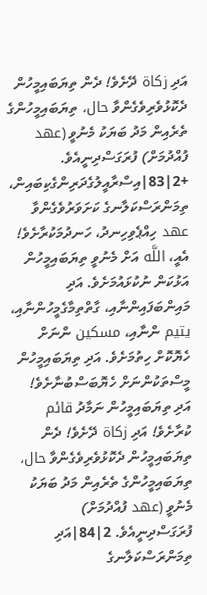އަދި زكاة ދޭށެވެ! ދެން ތިޔަބައިމީހުން ދެކޮޅުވެރިވެގެންވާ حال، ތިޔަބައިމީހުންގެ ތެރެއިން މަދު ބަޔަކު މެނުވީ (عهد ފުއްދުމަށް) ފުރަގަސްދިނީއެވެ. +2|83|އިސްރާއީލުގެދަރިންގެކިބައިން، ތިމަންރަސްކަލާނގެ ކަށަވަރުވެގެންވާ عهد ހިއްޕެވިހިނދު، ހަނދުމަކުރާށެވެ! އެއީ، اللَّه އަށް މެނުވީ ތިޔަބައިމީހުން އަޅުކަން ނުކުޅައުމަށެވެ. އަދި މައިންބަފައިންނާއި، ގާތްތިމާގެމީހުންނާއި، يتيم ންނާއި، مسكين ންނަށް ހެޔޮކޮށް ހިތުމަށެވެ. އަދި ތިޔަބައިމީހުން މީސްތަކުންނަށް ހެޔޮބަސްބުނާށެވެ! އަދި ތިޔަބައިމީހުން ނަމާދު قائم ކުރާށެވެ! އަދި زكاة ދޭށެވެ! ދެން ތިޔަބައިމީހުން ދެކޮޅުވެރިވެގެންވާ حال، ތިޔަބައިމީހުންގެ ތެރެއިން މަދު ބަޔަކު މެނުވީ (عهد ފުއްދުމަށް) ފުރަގަސްދިނީއެވެ. 2|84|އަދި ތިމަންރަސްކަލާނގެ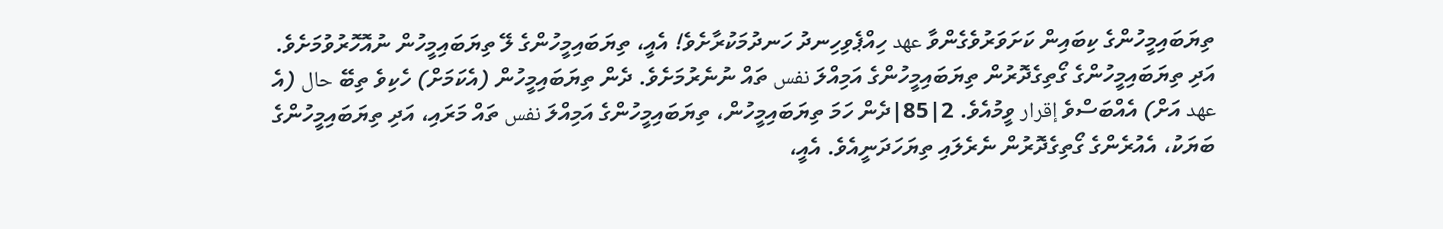ތިޔަބައިމީހުންގެ ކިބައިން ކަށަވަރުވެގެންވާ عهد ހިއްޕެވިހިނދު ހަނދުމަކުރާށެވެ! އެއީ، ތިޔަބައިމީހުންގެ ލޭ ތިޔަބައިމީހުން ނުއޮހޮރުވުމަށެވެ. އަދި ތިޔަބައިމީހުންގެ ގޯތިގެދޮރުން ތިޔަބައިމީހުންގެ އަމިއްލަ نفس ތައް ނުނެރުމަށެވެ. ދެން ތިޔަބައިމީހުން (އެކަމަށް) ހެކިވެ ތިބޭ حال (އެ عهد އަށް) އެއްބަސްވެ إقرار ވީމުއެވެ. 2|85|ދެން ހަމަ ތިޔަބައިމީހުން، ތިޔަބައިމީހުންގެ އަމިއްލަ نفس ތައް މަރައި، އަދި ތިޔަބައިމީހުންގެ ބަޔަކު، އެއުރެންގެ ގޯތިގެދޮރުން ނެރެލައި ތިޔަހަދަނީއެވެ. އެއީ،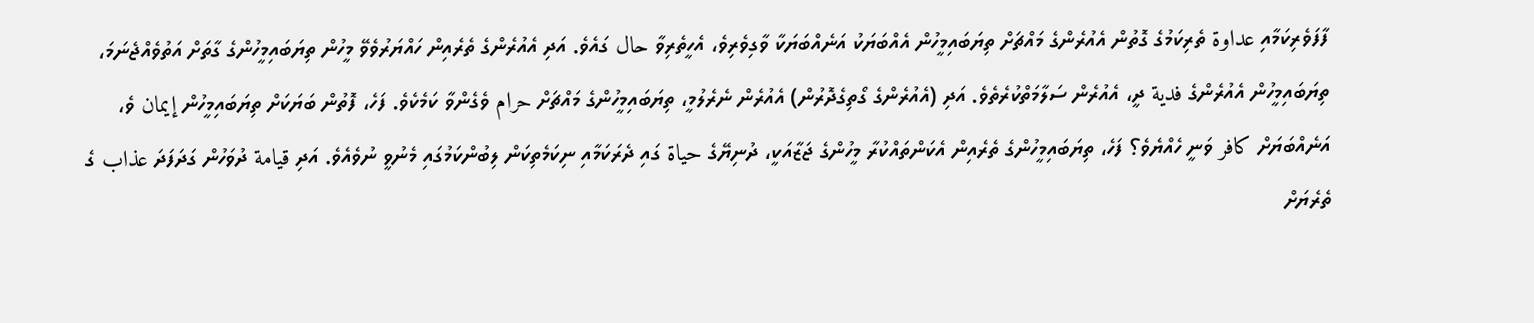ފާފަވެރިކަމާއި عداوة ތެރިކަމުގެ ގޮތުން އެއުރެންގެ މައްޗަށް ތިޔަބައިމީހުން އެއްބަޔަކު އަނެއްބަޔަކާ ވާގިވެރިވެ، އެހީތެރިވާ حال ގައެވެ. އަދި އެއުރެންގެ ތެރެއިން ހައްޔަރުވެވޭ މީހުން ތިޔަބައިމީހުންގެ ގާތަށް އަތުވެއްޖެނަމަ، ތިޔަބައިމީހުން އެއުރެންގެ فدية ދީ، އެއުރެން ސަލާމަތްކުރެތެވެ. އަދި (އެއުރެންގެ ގޯތިގެދޮރުން) އެއުރެން ނެރެލުމީ، ތިޔަބައިމީހުންގެ މައްޗަށް حرام ވެގެންވާ ކަމެކެވެ. ފަހެ، ފޮތުން ބަޔަކަށް ތިޔަބައިމީހުން إيمان ވެ، އަނެއްބަޔަށް كافر ވަނީ ހެއްޔެވެ؟ ފަހެ، ތިޔަބައިމީހުންގެ ތެރެއިން އެކަންތައްކުރާ މީހުންގެ ޖަޒާއަކީ، ދުނިޔޭގެ حياة ގައި ދެރަކަމާއި ނިކަމެތިކަން ލިބުންކަމުގައި މެނުވީ ނުވެއެވެ. އަދި قيامة ދުވަހުން ގަދަފަދަ عذاب ގެ ތެރެޔަށް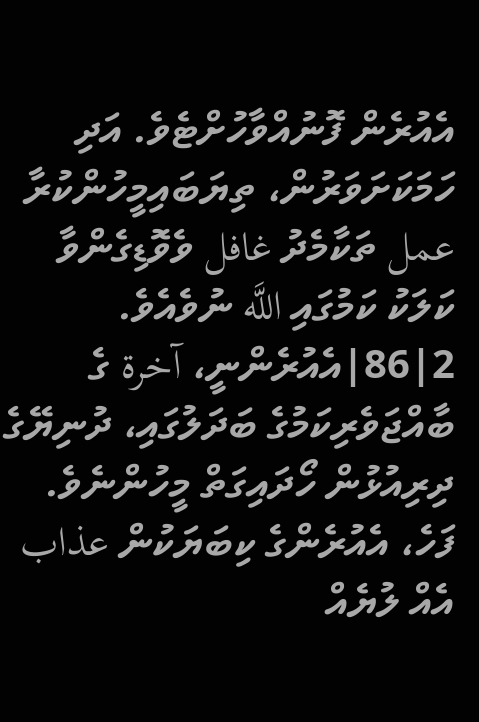އެއުރެން ފޮނުއްވާހުށްޓެވެ. އަދި ހަމަކަށަވަރުން، ތިޔަބައިމީހުންކުރާ عمل ތަކާމެދު غافل ވެވޮޑިގެންވާ ކަލަކު ކަމުގައި اللَّه ނުވެއެވެ. 2|86|އެއުރެންނީ، آخرة ގެ ބާއްޖަވެރިކަމުގެ ބަދަލުގައި، ދުނިޔޭގެ ދިރިއުޅުން ހޯދައިގަތް މީހުންނެވެ. ފަހެ، އެއުރެންގެ ކިބަޔަކުން عذاب އެއް ލުޔެއް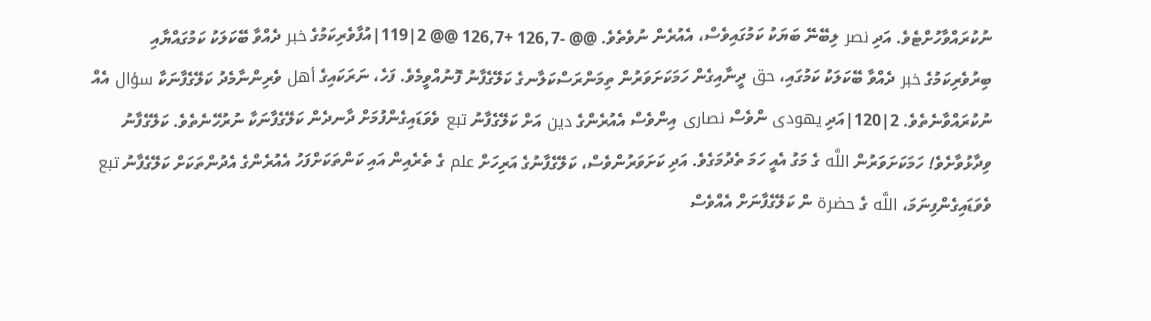ނުކުރައްވާހުށްޓެވެ. އަދި نصر ލިބޭނޭ ބަޔަކު ކަމުގައިވެސް، އެއުރެން ނުވެތެވެ. @@ -126,7 +126,7 @@ 2|119|އުފާވެރިކަމުގެ خبر ދެއްވާ ބޭކަލަކު ކަމުގައްޔާއި ބިރުވެރިކަމުގެ خبر ދެއްވާ ބޭކަލަކު ކަމުގައި، حق ދީނާއިގެން ހަމަކަށަވަރުން ތިމަންރަސްކަލާނގެ ކަލޭގެފާނު ފޮނުއްވީމެވެ. ފަހެ، ނަރަކައިގެ أهل ވެރިންނާމެދު ކަލޭގެފާނަކާ سؤال އެއް ނުކުރައްވާނެތެވެ. 2|120|އަދި يهودى ންވެސް نصارى އިންވެސް އެއުރެންގެ دين އަށް ކަލޭގެފާނު تبع ވެވަޑައިގެންފުމަށް ދާނދެން ކަލޭގެފާނަކާ ނުރުހޭނެތެވެ. ކަލޭގެފާނު ވިދާޅުވާށެވެ! ހަމަކަށަވަރުން اللَّه ގެ މަގު އެއީ ހަމަ ތެދުމަގެވެ. އަދި ކަށަވަރުންވެސް، ކަލޭގެފާނުގެ އަރިހަށް علم ގެ ތެރެއިން އައި ކަންތަކަށްފަހު އެއުރެންގެ އެދުންތަކަށް ކަލޭގެފާނު تبع ވެވަޑައިގެންފިނަމަ، اللَّه ގެ حضرة ން ކަލޭގެފާނަށް އެއްވެސް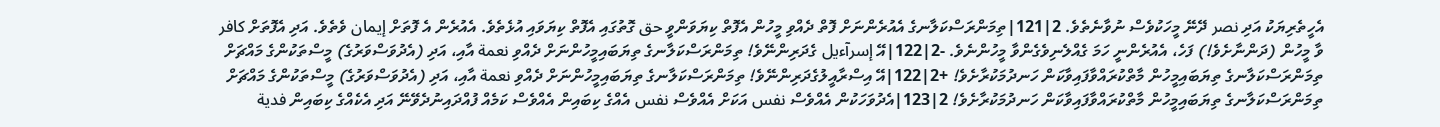އެހީތެރިޔަކު އަދި نصر ދޭނޭ މީހަކުވެސް ނުވާނެތެވެ. 2|121|ތިމަންރަސްކަލާނގެ އެއުރެންނަށް ފޮތް ދެއްވި މީހުން އެފޮތް ކިޔަވަންވީ حق ގޮތުގައި އެފޮތް ކިޔަވައި އުޅެތެވެ. އެއުރެން އެ ފޮތަށް إيمان ވެތެވެ. އަދި އެފޮތަށް كافر ވާ މީހުން (ދަންނާށެވެ!) ފަހެ، އެއުރެންނީ ހަމަ ގެއްލެނިވެގެންވާ މީހުންނެވެ. -2|122|އޭ إسرآءيل ގެދަރިންނޭވެ! ތިމަންރަސްކަލާނގެ ތިޔަބައިމީހުންނަށް ދެއްވި نعمة އާއި، އަދި (އެދުވަސްވަރުގެ) މީސްތަކުންގެ މައްޗަށް ތިމަންރަސްކަލާނގެ ތިޔަބައިމީހުން މާތްކުރައްވާފައިވާކަން ހަނދުމަކުރާށެވެ! +2|122|އޭ އިސްރާއީލުގެދަރިންނޭވެ! ތިމަންރަސްކަލާނގެ ތިޔަބައިމީހުންނަށް ދެއްވި نعمة އާއި، އަދި (އެދުވަސްވަރުގެ) މީސްތަކުންގެ މައްޗަށް ތިމަންރަސްކަލާނގެ ތިޔަބައިމީހުން މާތްކުރައްވާފައިވާކަން ހަނދުމަކުރާށެވެ! 2|123|އެދުވަހަކުން އެއްވެސް نفس އަކަށް އެއްވެސް نفس އެއްގެ ކިބައިން އެއްވެސް ކަމެއް ފުއްދައިނުދެވޭނޭ އަދި އެކެއްގެ ކިބައިން فدية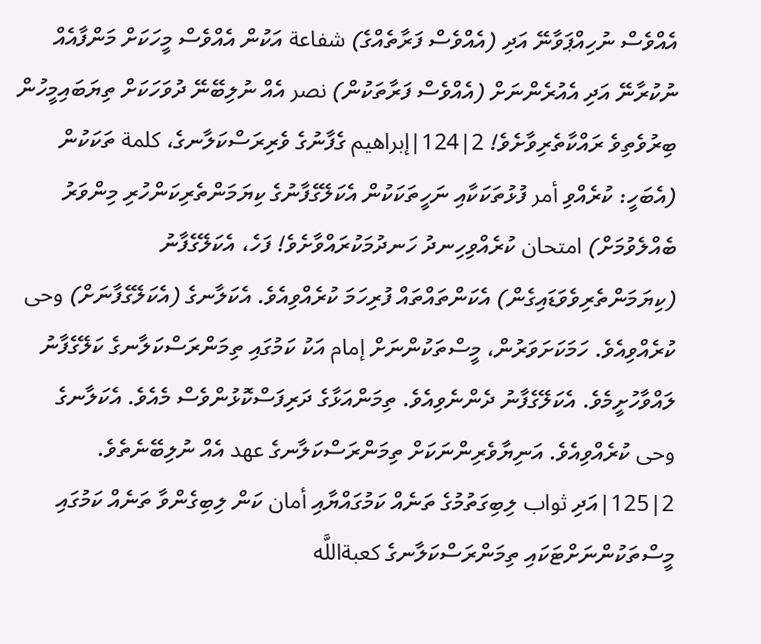އެއްވެސް ނުހިއްޕަވާނޭ އަދި (އެއްވެސް ފަރާތެއްގެ) شفاعة އަކުން އެއްވެސް މީހަކަށް މަންފާއެއް ނުކުރާނޭ އަދި އެއުރެންނަށް (އެއްވެސް ފަރާތަކުން) نصر އެއް ނުލިބޭނޭ ދުވަހަކަށް ތިޔަބައިމީހުން ބިރުވެތިވެ ރައްކާތެރިވާށެވެ! 2|124|إبراهيم ގެފާނުގެ ވެރިރަސްކަލާނގެ، كلمة ތަކަކުން (އެބަހީ: ކުރެއްވި أمر ފުޅުތަކަކާއި ނަހީތަކަކުން އެކަލޭގެފާނުގެ ކިޔަމަންތެރިކަންހުރި މިންވަރު ބެއްލެވުމަށް) امتحان ކުރެއްވިހިނދު ހަނދުމަކުރައްވާށެވެ! ފަހެ، އެކަލޭގެފާނު (ކިޔަމަންތެރިވެވަޑައިގެން) އެކަންތައްތައް ފުރިހަމަ ކުރެއްވިއެވެ. އެކަލާނގެ (އެކަލޭގެފާނަށް) وحى ކުރެއްވިއެވެ. ހަމަކަށަވަރުން، މީސްތަކުންނަށް إمام އަކު ކަމުގައި ތިމަންރަސްކަލާނގެ ކަލޭގެފާނު ލައްވާހުށީމެވެ. އެކަލޭގެފާނު ދެންނެވިއެވެ. ތިމަންއަޅާގެ ދަރިފަސްކޮޅުންވެސް މެއެވެ. އެކަލާނގެ وحى ކުރެއްވިއެވެ. އަނިޔާވެރިންނަކަށް ތިމަންރަސްކަލާނގެ عهد އެއް ނުލިބޭނެތެވެ. 2|125|އަދި ثواب ލިބިގަތުމުގެ ތަނެއް ކަމުގައްޔާއި أمان ކަން ލިބިގެންވާ ތަނެއް ކަމުގައި މީސްތަކުންނަށްޓަކައި ތިމަންރަސްކަލާނގެ كعبةاللَّه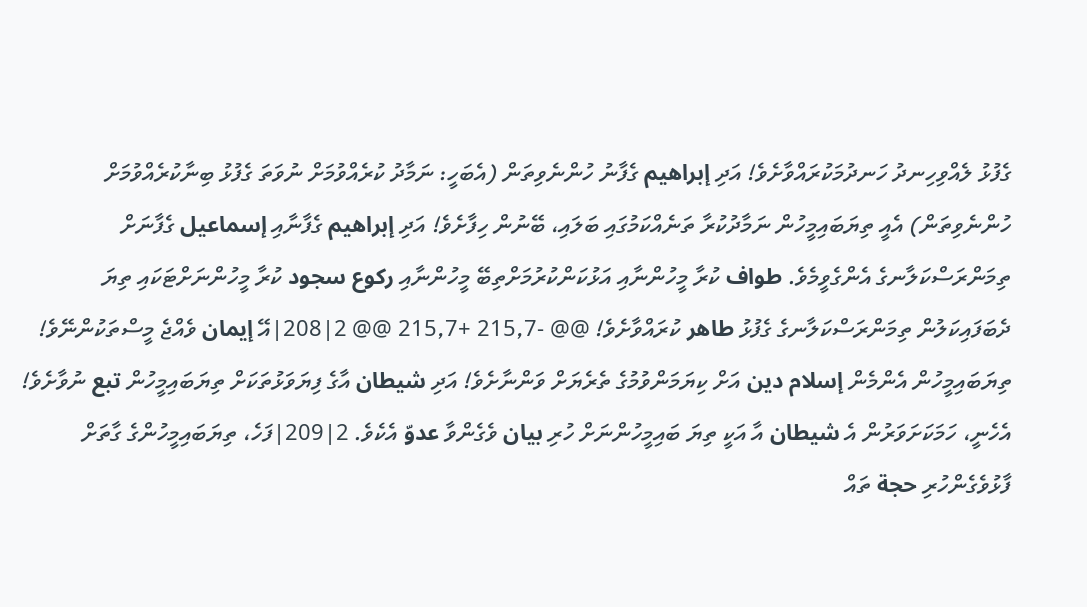ގެފުޅު ލެއްވިހިނދު ހަނދުމަކުރައްވާށެވެ! އަދި إبراهيم ގެފާނު ހުންނެވިތަން (އެބަހީ: ނަމާދު ކުރެއްވުމަށް ނުވަތަ ގެފުޅު ބިނާކުރެއްވުމަށް ހުންނެވިތަން) އެއީ ތިޔަބައިމީހުން ނަމާދުކުރާ ތަނެއްކަމުގައި ބަލައި، ބޭނުން ހިފާށެވެ! އަދި إبراهيم ގެފާނާއި إسماعيل ގެފާނަށް ތިމަންރަސްކަލާނގެ އެންގެވީމެވެ. طواف ކުރާ މީހުންނާއި އަޅުކަންކުރުމަށްތިބޭ މީހުންނާއި ركوع سجود ކުރާ މީހުންނަށްޓަކައި ތިޔަ ދެބަފައިކަލުން ތިމަންރަސްކަލާނގެ ގެފުޅު طاهر ކުރައްވާށެވެ! @@ -215,7 +215,7 @@ 2|208|އޭ إيمان ވެއްޖެ މީސްތަކުންނޭވެ! ތިޔަބައިމީހުން އެންމެން إسلام دين އަށް ކިޔަމަންވުމުގެ ތެރެޔަށް ވަންނާށެވެ! އަދި شيطان އާގެ ފިޔަވަޅުތަކަށް ތިޔަބައިމީހުން تبع ނުވާށެވެ! އެހެނީ، ހަމަކަށަވަރުން އެ شيطان އާ އަކީ ތިޔަ ބައިމީހުންނަށް ހުރި بيان ވެގެންވާ عدوّ އެކެވެ. 2|209|ފަހެ، ތިޔަބައިމީހުންގެ ގާތަށް ފާޅުވެގެންހުރި حجة ތައް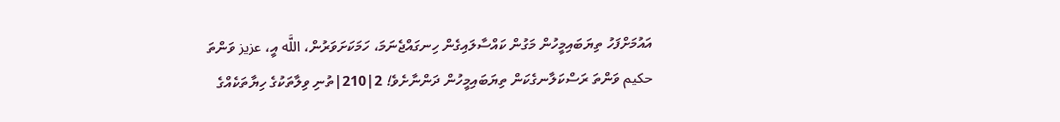އައުމަށްފަހު ތިޔަބައިމީހުން މަގުން ކައްސާލައިގެން ހިނގައްޖެނަމަ، ހަމަކަށަވަރުން، اللَّه އީ، عزيز ވަންތަ حكيم ވަންތަ ރަސްކަލާނގެކަން ތިޔަބައިމީހުން ދަންނާށެވެ! 2|210|ތުނި ވިލާތަކުގެ ހިޔާތަކެއްގެ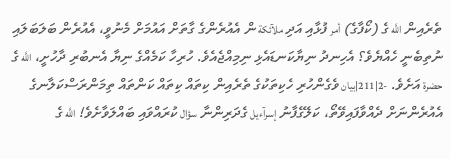ތެރެއިން اللَّه ގެ (ކޯފާގެ) أمر ފުޅާއި އަދި ملآئكة ން އެއުރެންގެ ގާތަށް އައުމަށް މެނުވީ، އެއުރެން ބަލަބަލައި ނުތިބެނީ ހެއްޔެވެ؟ އެހިނދު ނިޔާކަނޑައެޅި ނިމިއްޖެއެވެ. ހުރިހާ ކަމެއްގެ ނިޔާ އެނބުރި ދާހުށީ، اللَّه ގެ حضرة އަށެވެ. -2|211|بيان ވެގެންހުރި ހެކިތަކުގެ ތެރެއިން ކިތައް ކިތައް ކަންތައް ތިމަންރަސްކަލާނގެ އެއުރެންނަށް ދެއްވާފައިވޭތޯ، ކަލޭގެފާނު إسرآءيل ގެދަރިންނާ سؤال ކުރައްވައި ބައްލަވާށެވެ! اللَّه ގެ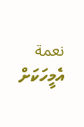نعمة އެމީހަކަށް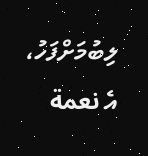ލިބުމަށްފަހު، އެ نعمة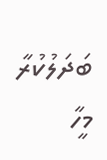ބަދަލުކުރާ މީހާ